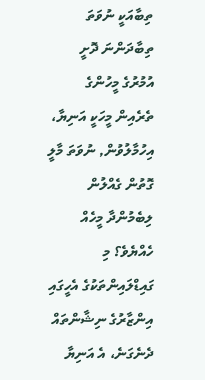ތިބާއަކީ ނުވަތަ ތިބާދަންނަ ދޮށީ އުމުރުގެ މީހުންގެ ތެރެއިން މީހަކީ އަނިޔާ، އިހުމާލުވުން, ނުވަތަ މާލީ ގޮތުން ގެއްލުން ލިބެމުންދާ މީހެއް ހެއްޔެވެ؟ މި ގައިޑްލައިންތަކުގެ އެހީގައި އިންޒާރުގެ ނިޝާންތައް ދެނެގަނެ، އެ އަނިޔާ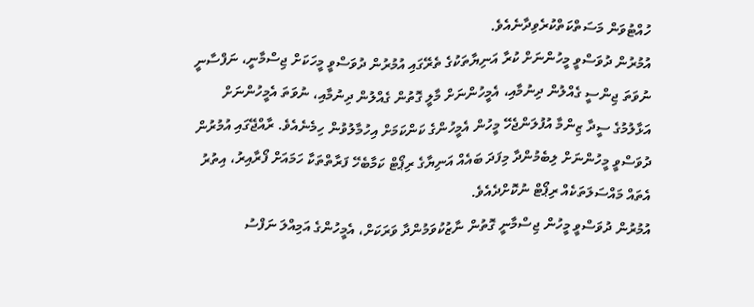ހުއްޓުވަން މަސަތްކަތްކުރެވިދާނެއެވެ.
އުމުރުން ދުވަސްވީ މީހުންނަށް ކުރާ އަނިޔާތަކުގެ ތެރޭގައި އުމުރުން ދުވަސްވީ މީހަކަށް ޖިސްމާނީ، ނަފްސާނީ ނުވަތަ ޖިންސީ ގެއްލުން ދިނުމާއި، އެމީހުންނަށް މާލީ ގޮތުން ގެއްލުން ދިނުމާއި، ނުވަތަ އެމީހުންނަށް އަޅާލުމުގެ ސީދާ ޒިންމާ އުފުލަންޖެހޭ މީހުން އެމީހުންގެ ކަންކަމަށް އިހުމާލުވުން ހިމެނެއެވެ. ރާއްޖޭގައި އުމުރުން ދުވަސްވީ މީހުންނަށް ލިބެމުންދާ މިފަދަ ބައެއް އަނިޔާގެ ރިޕޯޓް ކަމާބެހޭ ފަރާތްތަކާ ހަމައަށް ފޯރާއިރު، އިތުރު އެތައް މައްސަލަތަކެއް ރިޕޯޓް ނުކޮށްދެއެވެ.
އުމުރުން ދުވަސްވީ މީހުން ޖިސްމާނީ ގޮތުން ނާޒުކުވަމުންދާ ވަރަކަށް، އެމީހުންގެ އަމިއްލަ ނަފްސު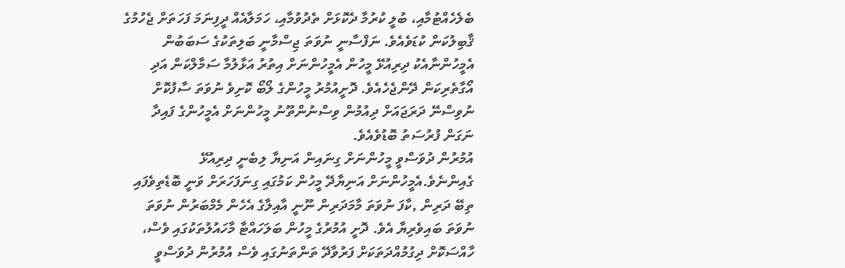ބެލެހެއްޓުމާއި، ބުލީ ކުރުމާ ދެކޮޅަށް ތެދުވުމާއި، ހަމަލާއެއް ދީފިނަމަ ފަހަތަށް ޖެހުމުގެ ޤާބިލުކަން ކުޑަވެއެވެ. ނަފްސާނީ ނުވަތަ ޖިސްމާނީ ބަލިތަކުގެ ސަބަބުން އެމީހުންނާއެކު ދިރިއުޅޭ މީހުން އެމީހުންނަށް އިތުރު އަޅާލުމާ ސަމާލްކަން އަދި އޯގާތެރިކަން ދޭންޖެހެއެވެ. ދޮށީއުމުރު މީހުންގެ ލޯބޯ ކޮށިވެ ނުވަތަ ސާފުކޮށް ނުވިސްނޭ ދަރަޖައަށް ދިއުމުން ވިސްނުންތޫނު މީހުންނަށް އެމީހުންގެ ފައިދާ ނަގަން ފުރުސަތު ބޮޑުވެއެވެ.
އުމުރުން ދުވަސްވީ މީހުންނަށް ގިނައިން އަނިޔާ ލިބެނީ ދިރިއުޅޭ ގެއިންނެވެ.އެމީހުންނަށް އަނިޔާދޭ މީހުން ކަމުގައި ގިނަފަހަރަށް ވަނީ ބޮޑެތިވެފައި ތިބޭ ދަރިން ,ކާފަ ނުވަތަ މާމަދަރިން ނޫނީ އާއިލާގެ އެހެން މެމްބަރުން ނުވަތަ ނުވަތަ ބައިވެރިޔާ އެވެ. ދޮށީ އުމުރުގެ މީހުން ބަލަހައްޓާ މާހައުލުތަކުގައި ވެސް، ހާއްސަކޮށް ދިގުމުއްދަތަކަށް ފަރުވާދޭ ތަންތަނުގައި ވެސް އުމުރުން ދުވަސްވީ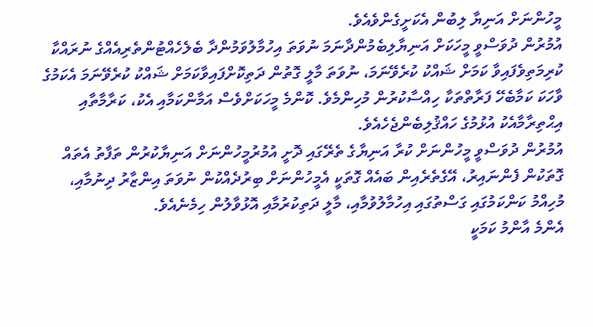މީހުންނަށް އަނިޔާ ލިބުން އެކަށީގެންވެއެވެ.
އުމުރުން ދުވަސްވީ މީހަކަށް އަނިޔާލިބެމުންދާނަމަ ނުވަތަ އިހުމާލުވަމުންދާ ބެލެހެއްޓުންތެރިއެއްގެ ނުރައްކާ ކުރިމަތިވެފައިވާ ކަމަށް ޝައްކު ކުރެވޭނަމަ، ނުވަތަ މާލީ ގޮތުން ދަތިކޮށްފައިވާކަމަށް ޝައްކު ކުރެވޭނަމަ އެކަމުގެ ވާހަކަ ކަމާބެހޭ ފަރާތްތަކާ ހިއްސާކުރުން މުހިންމެވެ. ކޮންމެ މީހަކަށްވެސް އަމާންކަމާއި އެކު، ކަރާމާތާއި އިޙްތިރާމާއެކު އުޅުމުގެ ހައްޤުލިބެންޖެހެއެވެ.
އުމުރުން ދުވަސްވީ މީހުންނަށް ކުރާ އަނިޔާގެ ތެރޭގައި ދޮށީ އުމުރުމީހުންނަށް އަނިޔާކުރުން ތަފާތު އެތައް ގޮތަކުން ފެންނައިރު، އޭގެތެރެއިން ބައެއް ގޮތަކީ އެމީހުންނަށް ބިރުދެއްކުން ނުވަތަ އިންޒާރު ދިނުމާއި، މުހިއްމު ކަންކަމުގައި ގަސްތުގައި އިހުމާލުވުމާއި، މާލީ ދަތިކުރުމާއި އޮޅުވާލުން ހިމެނެއެވެ.
އެންމެ އާންމު ކަމަކީ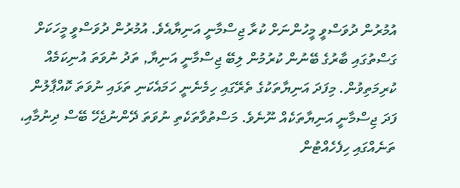އުމުރުން ދުވަސްވީ މީހުންނަށް ކުރާ ޖިސްމާނީ އަނިޔާއެވެ. އުމުރުން ދުވަސްވީ މީހަކަށް ގަސްތުގައި ބާރުގެ ބޭނުން ކުރުމުން ލިބޭ ޖިސްމާނީ އަނިޔާ, ތަދު ނުވަތަ އުނިކަމެއް ކުރިމަތިވުން. މިފަދަ އަނިޔާތަކުގެ ތެރޭގައި ހިމެނެނީ ހަމައެކަނި ތަޅައި ނުވަތަ ކޮއްޕާލުން ފަދަ ޖިސްމާނީ އަނިޔާތަކެއް ނޫނެވެ. މަސްތުވާތަކެތި ނުވަތަ ދޭންނުޖެހޭ ބޭސް ދިނުމާއި، ތަނެއްގައި ހިފެހެއްޓުން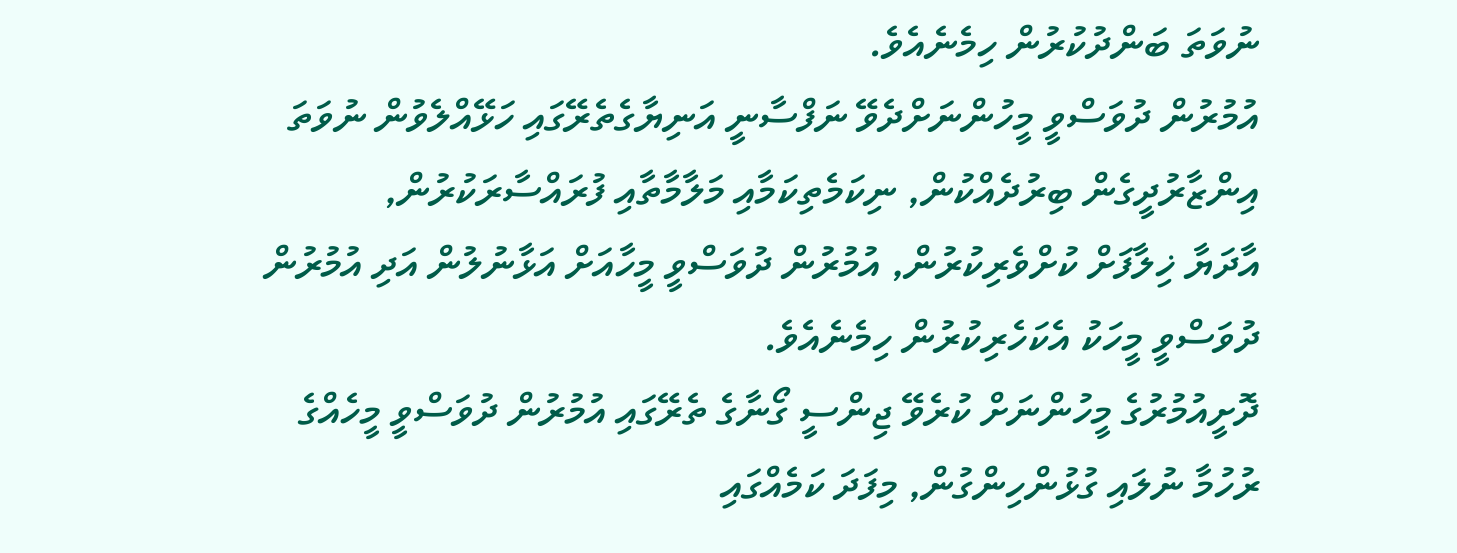ނުވަތަ ބަންދުކުރުން ހިމެނެއެވެ.
އުމުރުން ދުވަސްވީ މީހުންނަށްދެވޭ ނަފްސާނީ އަނިޔާގެތެރޭގައި ހަޅޭއްލެވުން ނުވަތަ އިންޒާރުދީގެން ބިރުދެއްކުން, ނިކަމެތިކަމާއި މަލާމާތާއި ފުރައްސާރަކުރުން,
އާދަޔާ ޚިލާފަށް ކުށްވެރިކުރުން, އުމުރުން ދުވަސްވީ މީހާއަށް އަޅާނުލުން އަދި އުމުރުން ދުވަސްވީ މީހަކު އެކަހެރިކުރުން ހިމެނެއެވެ.
ދޮށީއުމުރުގެ މީހުންނަށް ކުރެވޭ ޖިންސީ ގޯނާގެ ތެރޭގައި އުމުރުން ދުވަސްވީ މީހެއްގެ ރުހުމާ ނުލައި ގުޅުންހިންގުން, މިފަދަ ކަމެއްގައި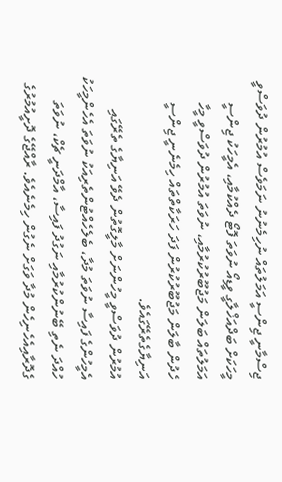ޖިސްމާނީ ޖިންސީ އަމަލުތައް ނުހިމެނުނު ނަމަވެސް އުމުރުން ދުވަސްވީ މީހަކަށް ބަދްއަޚްލާގީ ވީޑިއޯ ނުވަތަ ފޮޓޯ ދެއްކުމާއި، އެމީހަކު ޖިންސީ އަމަލުތައް ބަލަން މަޖުބޫރުކުރުމާއި، ނުވަތަ އުމުރުން ދުވަސްވީ މީހާ ހެދުން ބާލަން މަޖުބޫރުކުރުން ފަދަ ހަރަކާތްތައް ހިމެނެނީ ޖިންސީ އަނިޔާގެތެރޭގައެވެ.
އުމުރުން ދުވަސްވީ މީހުންނަށް މާލީގޮތުން ދެވޭ އަނިޔާގެ ތެރޭގައި އެމީހުންގެ ފައިސާ ނުވަތަ މުދާ، ބެލެހެއްޓުންތެރިއަކު ނުވަތަ އެހެންމީހަކު ހުއްދަ ނެތި ބޭނުންކުރުމާއި ނަގުދު ފައިސާ، އާމްދަނީ ޗެކް، ނުވަތަ ގެދޮރާއިއެހެނިހެން މުދާ ވަގަށް ނެގުން ހިމެނެއެވެ. ރާއްޖޭގެ ދޮށީއުމުރުގެ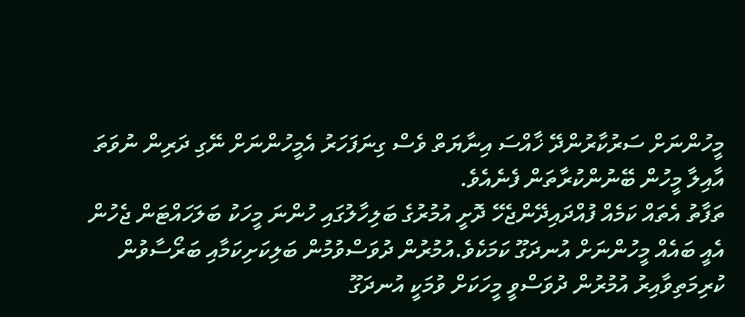މީހުންނަށް ސަރުކާރުންދޭ ޚާއްސަ އިނާޔަތް ވެސް ގިނަފަހަރު އެމީހުންނަށް ނޭގި ދަރިން ނުވަތަ އާއިލާ މީހުން ބޭނުންކުރާތަން ފެނެއެވެ.
ތަފާތު އެތައް ކަމެއް ފުއްދައިދޭންޖެހޭ ދޮށީ އުމުރުގެ ބަލިހާލުގައި ހުންނަ މީހަކު ބަލަހައްޓަން ޖެހުން އެއީ ބައެއް މީހުންނަށް އުނދަގޫ ކަމަކެވެ.އުމުރުން ދުވަސްވުމުން ބަލިކަށިކަމާއި ބަރޯސާވުން ކުރިމަތިވާއިރު އުމުރުން ދުވަސްވީ މީހަކަށް ވުމަކީ އުނދަގޫ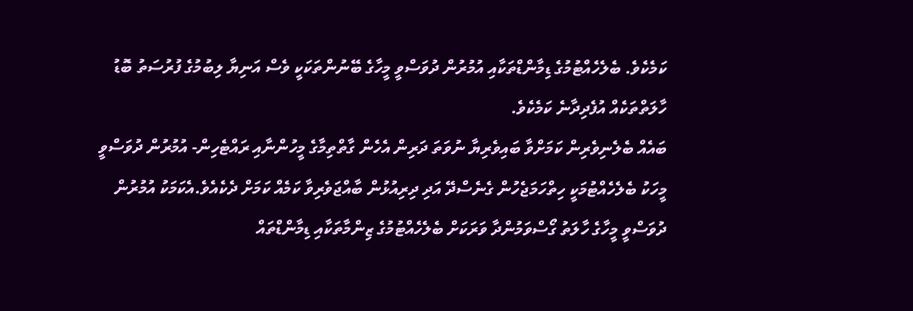ކަމެކެވެ. ބެލެހެއްޓުމުގެ ޑިމާންޑްތަކާއި އުމުރުން ދުވަސްވީ މީހާގެ ބޭނުންތަކަކީ ވެސް އަނިޔާ ލިބުމުގެ ފުރުސަތު ބޮޑު ހާލަތްތަކެއް އުފެދިދާނެ ކަމެކެވެ.
ބައެއް ބެލެނިވެރިން ކަމަށްވާ ބައިވެރިޔާ ނުވަތަ ދަރިން އެހެން ގާތްތިމާގެ މީހުންނާއި ރައްޓެހިން- އުމުރުން ދުވަސްވީ މީހަކު ބެލެހެއްޓުމަކީ ހިތްހަމަޖެހުން ގެނެސްދޭ އަދި ދިރިއުޅުން ބާއްޖަވެރިވާ ކަމެއް ކަމަށް ދެކެއެވެ.އެކަމަކު އުމުރުން ދުވަސްވީ މީހާގެ ހާލަތު ގޯސްވަމުންދާ ވަރަކަށް ބެލެހެއްޓުމުގެ ޒިންމާތަކާއި ޑިމާންޑްތައް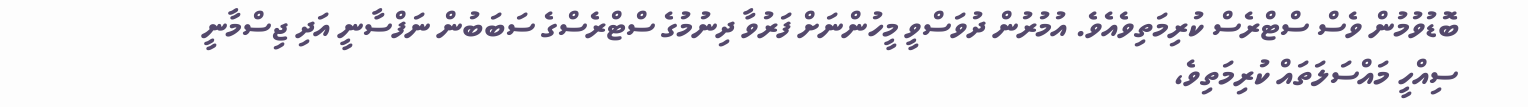ބޮޑުވުމުން ވެސް ސްޓްރެސް ކުރިމަތިވެއެވެ. އުމުރުން ދުވަސްވީ މީހުންނަށް ފަރުވާ ދިނުމުގެ ސްޓްރެސްގެ ސަބަބުން ނަފްސާނީ އަދި ޖިސްމާނީ ސިއްހީ މައްސަލަތައް ކުރިމަތިވެ،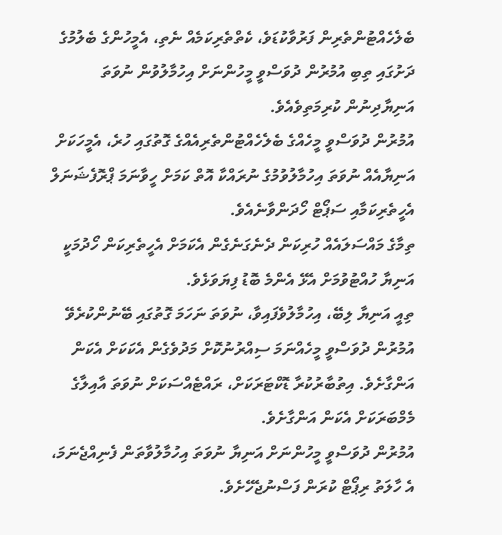ބެލެހެއްޓުންތެރިން ފަރުވާކުޑަވެ، ކެތްތެރިކަމެއް ނެތި، އެމީހުންގެ ބެލުމުގެ ދަށުގައި ތިބި އުމުރުން ދުވަސްވީ މީހުންނަށް އިހުމާލުވުން ނުވަތަ އަނިޔާދިނުން ކުރިމަތިވެއެވެ.
އުމުރުން ދުވަސްވީ މީހެއްގެ ބެލެހެއްޓުންތެރިއެއްގެ ގޮތުގައި ހުރެ، އެމީހަކަށް އަނިޔާއެއް ނުވަތަ އިހުމާލުވުމުގެ ނުރައްކާ އޮތް ކަމަށް ހީވާނަމަ ޕްރޮފެޝަނަލް އެހީތެރިކަމާއި ސަޕޯޓް ހޯދަންވާނެއެވެ.
ތިމާގެ މައްސަލައެއް ހުރިކަން ދެނެގަނެގެން އެކަމަށް އެހީތެރިކަން ހޯދުމަކީ އަނިޔާ ހުއްޓުވުމަށް އެޅޭ އެންމެ ބޮޑު ފިޔަވަޅެވެ.
ތިއީ އަނިޔާ ލިބޭ، އިހުމާލުވެފައިވާ، ނުވަތަ ނަހަމަ ގޮތުގައި ބޭނުންކުރެވޭ އުމުރުން ދުވަސްވީ މީހެއްނަމަ ސިއްރުނުކޮށް މަދުވެގެން އެކަކަށް އެކަން އަންގާށެވެ. އިތުބާރުކުރާ ޑޮކްޓަރަކަށް، ރައްޓެއްސަކަށް ނުވަތަ އާއިލާގެ މެމްބަރަކަށް އެކަން އަންގާށެވެ.
އުމުރުން ދުވަސްވީ މީހުންނަށް އަނިޔާ ނުވަތަ އިހުމާލުވާތަން ފެނިއްޖެނަމަ، އެ ހާލަތު ރިޕޯޓް ކުރަން ފަސްނުޖެހޭށެވެ.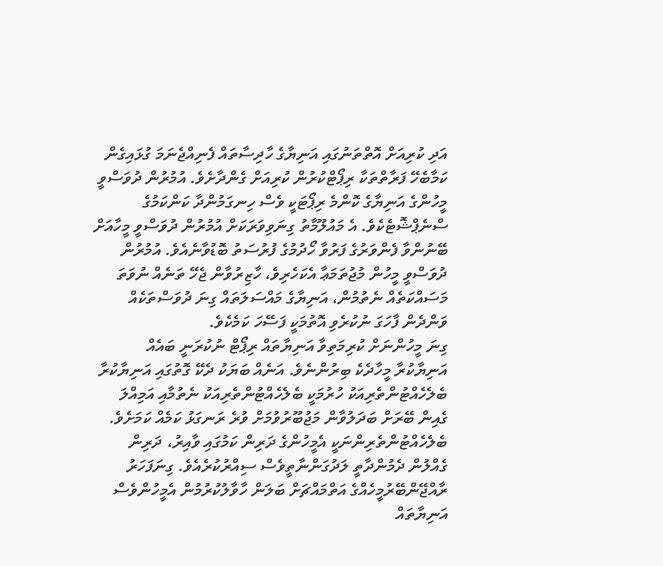އަދި ކުރިއަށް އޮތްތަނުގައި އަނިޔާގެ ހާދިސާތައް ފެނިއްޖެނަމަ ގުޅައިގެން ކަމާބެހޭ ފަރާތްތަކާ ރިޕޯޓްކުރުން ކުރިއަށް ގެންދާށެވެ. އުމުރުން ދުވަސްވީ މީހުންގެ އަނިޔާގެ ކޮންމެ ރިޕޯޓަކީ ވެސް ހިނގަމުންދާ ކަންކަމުގެ ސްނެޕްޝޮޓެކެވެ. އެ މައުލޫމާތު ގިނަވިވަރަކަށް އުމުރުން ދުވަސްވީ މީހާއަށް ބޭނުންވާ ފެންވަރުގެ ފަރުވާ ހޯދުމުގެ ފުރުސަތު ބޮޑުވާނެއެވެ. އުމުރުން ދުވަސްވީ މީހުން މުޖުތަމަޢާ އެކަހެރިވެ، ހާޒިރުވާން ޖެހޭ ތަނެއް ނުވަތަ މަސައްކަތެއް ނެތުމުން، އަނިޔާގެ މައްސަލަތައް ގިނަ ދުވަސްތަކެއް ވަންދެން ފާހަގަ ނުކުރެވި އޮތުމަކީ ފަސޭހަ ކަމެކެވެ.
ގިނަ މީހުންނަށް ކުރިމަތިވާ އަނިޔާތައް ރިޕޯޓް ނުކުރަނީ ބައެއް އަނިޔާކުރާ މީހާދެކެ ބިރުންނެވެ. އަނެއް ބަޔަކު ދެކޭ ގޮތުގައި އަނިޔާކުރާ ބެލެހެއްޓުންތެރިއަކު ހުރުމަކީ ބެލެހެއްޓުންތެރިއަކު ނެތުމާއި އަމިއްލަ ގެއިން ބޭރަށް ބަދަލުވާން މަޖުބޫރުވުމަށް ވުރެ ރަނގަޅު ކަމެއް ކަމަށެވެ. ބެލެހެއްޓުންތެރިންނަކީ އެމީހުންގެ ދަރިން ކަމުގައި ވާއިރު، ދަރިން ގެއްލުން ދެމުންދާތީ ލަދުގަންނާތީވެސް ސިއްރުކުރެއެވެ. ގިނަފަހަރު ރާއްޖޭންބޭރުމީހެއްގެ އަތްމައްޗަށް ބަލަން ހާވާލުކުރުމުން އެމީހުންވެސް އަނިޔާތައް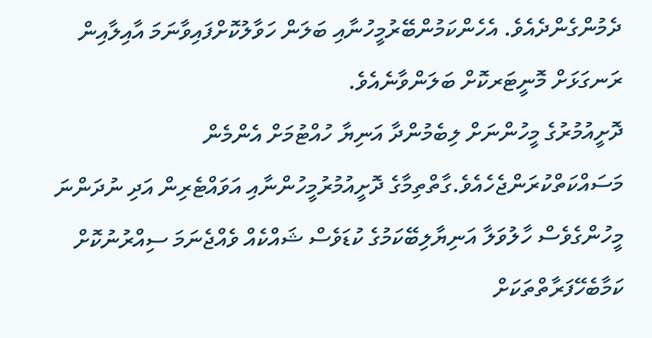ދެމުންގެންދެއެވެ. އެހެންކަމުންބޭރުމީހުނާއި ބަލަން ހަވާލުކޮށްފައިވާނަމަ އާއިލާއިން ރަނގަޅަށް މޮނީޓަރކޮށް ބަލަންވާނެއެވެ.
ދޮށީއުމުރުގެ މީހުންނަށް ލިބެމުންދާ އަނިޔާ ހުއްޓުމަށް އެންމެން މަސައްކަތްކުރަންޖެހެއެވެ.ގާތްތިމާގެ ދޮށީއުމުރުމީހުންނާއި އަވައްޓެރިން އަދި ނުދަންނަ މީހުންގެވެސް ހާލުވަލާ އަނިޔާލިބޭކަމުގެ ކުޑަވެސް ޝައްކެއް ވެއްޖެނަމަ ސިއްރުނުކޮށް ކަމާބެހޭފަރާތްތަކަށް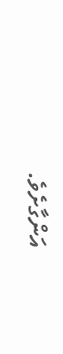އަންގާށެވެ.